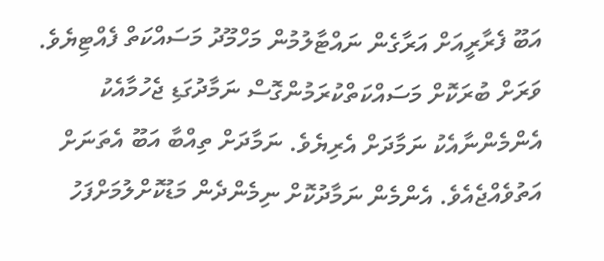އަބޫ ފެރާރީއަށް އަރާގެން ނައްޓާލުމުން މަހްމޫދު މަސައްކަތް ފެއްޓިޔެވެ. ވަރަށް ބުރަކޮށް މަސައްކަތްކުރަމުންގޮސް ނަމާދުގަޑި ޖެހުމާއެކު އެންމެންނާއެކު ނަމާދަށް އެރިޔެވެ. ނަމާދަށް ތިއްބާ އަބޫ އެތަނަށް އަތުވެއްޖެއެވެ. އެންމެން ނަމާދުކޮށް ނިމެންދެން މަޑުކޮށްލުމަށްފަހު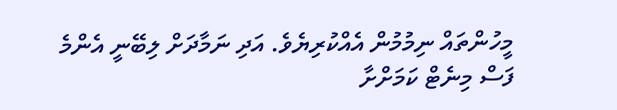މީހުންތައް ނިމުމުން އެއްކުރިޔެވެ. އަދި ނަމާދަށް ލިބޭނީ އެންމެ ފަސް މިނެޓް ކަމަށްށާ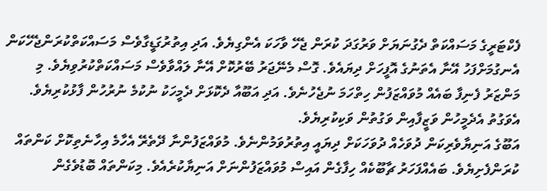ފެކްޓަރީގެ މަސައްކަތް ދެގުނަޔަށް ވަރުގަދަ ކުރަން ޖެހޭ ވާހަކަ އެންގިޔެވެ. އަދި އިތުރުގަޑީގާވެސް މަސައްކަތްކުރަންޖެހޭކަން އެނގުމަށްފަހު އޭނާ އެތަނުގެ އޮފީހަށް ދިޔައެވެ. ގޮސް މެނޭޖަރު ބޭރުކޮށް އޭނާ ލައްވާވެސް މަސައްކަތްކުރުވިޔެވެ. މި މަންޒަރު ފެނިފާ ބައެއް މުވައްޒަފުން ހިތްހަމަ ނުޖެހުނެވެ. އަދި އަބޫއާ ދެކޮޅަށް ދެމީހަކު ނުކުމެ ނުރުހުން ފާޅުކުރިޔެވެ. އެވަގުތު އެދެމީހުން ވަޒީފާއިން ވަގުތުން ވަކިކުރިޔެވެ.
އަބޫގެ އަނިޔާވެރިކަން ދުވަހެއް ދުވަހަކަށް ދިޔައީ އިތުރުވަމުންނެވެ. މުވައްޒަފުންނާ ދޭތެރޭ އެހާމެ އިހާނެތިކޮށް ކަންތައް ކުރަންފެށިޔެވެ. ބައެއްފަހަރު ޗާބޫކެއް ހިފާގެން އައިސް މުވައްޒަފުންނަށް އަނިޔާކުރެއެވެ. މިކަންތައް ބޮޑުވެގެން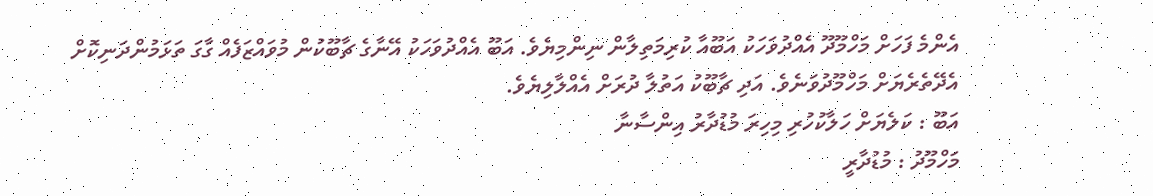އެންމެ ފަހަށް މަހްމޫދޫ އެއްދުވަހަކު އަބޫއާ ކުރިމަތިލާން ނިންމިޔެވެ. އަބޫ އެއްދުވަހަކު އޭނާގެ ޗާބޫކުން މުވައްޒަފެއް ގާގަ ތަޅަމުންދަނިކޮށް އެދޭތެރެޔަށް މަހްމޫދުވަނެވެ. އަދި ޗާބޫކު އަތުލާ ދުރަށް އެއްލާލިޔެވެ.
އަބޫ : ކަލެޔަށް ހަލާކުހުރި މިހިރަ މުޑުދާރު އިންސާނާ
މަހްމޫދު : މުޑުދާރީ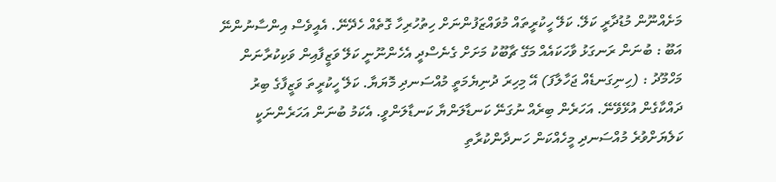މަށެއްނޫން މުޑުދާރީ ކަލޭ. ކަލޭ ހީކުރީތައް މުވައްޒަފުންނަށް ހިތުހުރިހާ ގޮތެއް ހެދޭނޭ. އެއީވެސް އިންސާނުންނޭ
އަބޫ : ބުނަން ރަނގަޅު ވާހަކައެއް މަގޭ ޗާބޫކު މަށަށް ގެނެސްދީ އެހެންނޫނީ ކަލޭ ވަޒީފާއިން ވަކިކުރާނަން
މަހްމޫދު : (ހިނިގަނޑެއް ޖަހާލާފަ) އޭ މިހިރަ ދުނިޔެމަތީ މުއްސަނދި މޮޔަޔާ. ކަލޭ ހީކުރީތަ ވަޒީފާގެ ބިރު ދައްކާގެން އުޅޭވޭނޭ. އަހަރެން ބިރެއް ނުގަނޭ ކަނޑާލަންޔާ ކަނޑާލަންވީ. އެކަމު ބުނަން އަހަރެންނަކީ ކަލެޔަށްވުރެ މުއްސަނދި މީހެއްކަން ހަނދާންކުރާތި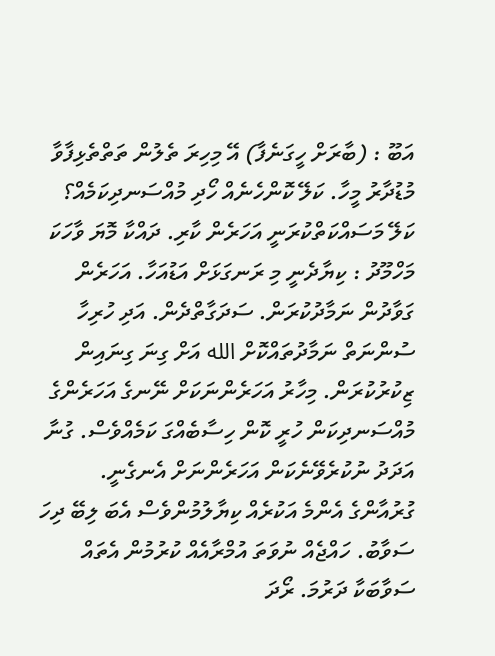އަބޫ : (ބާރަށް ހީގަނެފާ) އޭ މިހިރަ ތެލުން ތަތްތެޅިފާވާ މުޑުދާރު މީހާ. ކަލޭ ކޮންހެނެއް ހޯދި މުއްސަނދިކަމެއް؟ ކަލޭ މަސައްކަތްކުރަނީ އަހަރެން ކާރި. ދައްކާ މޮޔަ ވާހަކަ
މަހްމޫދު : ކިޔާދެނީ މި ރަނގަޅަށް އަޑުއަހާ. އަހަރެން ގަވާދުން ނަމާދުކުރަން. ސަދަގާތްދެން. އަދި ހުރިހާ ސުންނަތް ނަމާދުތައްކޮށް الله އަށް ގިނަ ގިނައިން ޒިކުރުކުރަން. މިހާރު އަހަރެންނަކަށް ނޭނގެ އަހަރެންގެ މުއްސަނދިކަން ހުރީ ކޮން ހިސާބެއްގަ ކަމެއްވެސް. ގުނާ އަދަދު ނުކުރެވޭނެކަން އަހަރެންނަށް އެނގެނީ. ގުރުއާންގެ އެންމެ އަކުރެއް ކިޔާލުމުންވެސް އެބަ ލިބޭ ދިހަ ސަވާބު. ހައްޖެއް ނުވަތަ އުމްރާއެއް ކުރުމުން އެތައް ސަވާބަކާ ދަރުމަ. ރޯދަ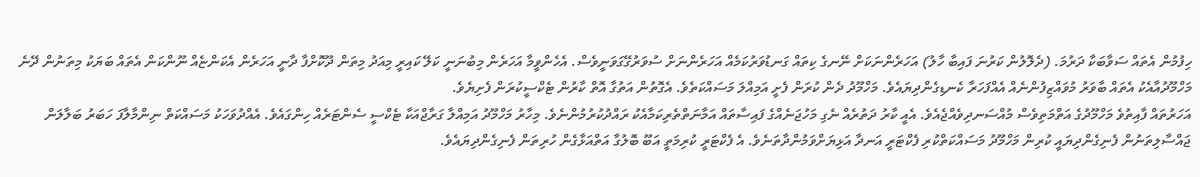ހިފުމުން އެތައް ސަވާބަކާ ދަރުމަ. (ދެލޮލުން ކަރުނަ ފައިބާ ހާލު) އަހަރެންނަކަށް ނޭނގެ ކިތައް ގަނޑުވަރުކަމެއް އަހަރެންނަށް ސުވަރުގޭގަވަނީވެސް. އެހެންވީމާ އަހަރެން މިބުނަނީ ކަލޭ ކައިރީ މިއަދު މިތަން ދޫކޮށްފާ ދާނީ އަހަރެން އެކަންޏެއް ނޫންކަން އެތައް ބަޔަކު މިތަނުން ދޭނެ
މަހްމޫދުއާއެކު އެތައް ބާވަރު މުވައްޒިފުންނެއް އެއްފަހަރާ ކެނޑިގެންދިޔައެވެ. މަހްމޫދު ދެން ކުރަން ފެށީ އަމިއްލަ މަސައްކަތެވެ. އެގޮތުން އަތުގާ އޮތް ކާރުން ޓެކްސީކުރަން ފެށިޔެވެ.
އަހަރުތައް ފާއިތުވެ މަހްމޫދުގެ އަތްމަތިވެސް މުއްސަނދިވެއްޖެއެވެ. އެއީ ކާރު ދަތުރެއް ނެގި މަހުޖަނެއްގެ ފައިސާތައް އަމާނަތްތެރިކަމާއެކު ރައްދުކުރުމުންނެވެ. މިހާރު މަހްމޫދު އަމިއްލާ ގަރާޖްއަކާ ޓެކްސީ ސެންޓަރެއް ހިންގައެވެ. އެއްދުވަހަކު މަސައްކަތް ނިންމާލާފަ ހަބަރު ބަލާލަން ޖައްސާލިތަނުން ފެނިގެންދިޔައީ ކުރިން މަހްމޫދު މަސައްކަތްކުރި ފެކްޓަރީ އަނދާ އަޅިޔަށްވަމުންދާތަނެވެ. އެ ފެކްޓަރީ ކުރިމަތީ އަބޫ ބޮލުގާ އަތްއަޅާގެން ހުރިތަން ފެނިގެންދިޔައެވެ.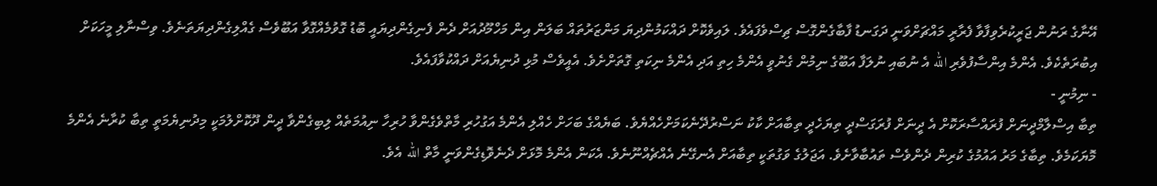އޭނާގެ ރަނުން ޖަރީކުރެވިފާވާ ފެރާރީ މައްޗަށްވަނީ ދަގަނޑު ފާބާގެންގޮސް ޗިސްވެފައެވެ. ލައިވެކޮށް ދައްކަމުންދިޔަ މަންޒަރުތައް ބަލަން އިން މަހްމޫދުއަށް ދެން ފެނިގެންދިޔައީ ބޮޑު ގޮވުމެއްގޮވާ އަބޫވެސް ގެއްލިގެންދިޔަތަނެވެ. ވިސްނާލި މީހަކަށް އިބުރަތެކެވެ. އެންމެ އިންސާފުވެރި الله އެ ނުބައި ނުލަފާ އަބޫގެ ނިމުން ގެނުވީ އެންމެ ހިތި އަދި އެންމެ ނިކަތި ގޮތަށްށެވެ. އެއީވެސް މުޅި ދުނިޔެއަށް ދައްކުވާފައެވެ.
- ނިމުނީ -
ތިބާ އިސްލާމްދީނަށް ފުރައްސާރަކޮށް އެ ދީނަށް ފުރަގަސްދީ ތިޔަހެދީ ތިބާއަށް ކާކު ނަސްރުދޭނެކަމަށްހެއްޔެވެ. ބަޔެއްގެ ބަހަށް ހެއްލި އެންމެ އަގުހުރި މާތްވެގެންވާ ހުރިހާ ނިއުމަތެއް ލިބިގެންވާ ދީން ދޫކޮށްލުމަކީ މިދުނިޔެމަތީ ތިބާ ކުރާނެ އެންމެ މޮޔަކަމެވެ. ތިބާގެ މަރު އައުމުގެ ކުރިން ދެންވެސް ތައުބާވާށެވެ. އަޖަލުގެ ވަގުތަކީ ތިބާއަށް އެނގޭނެ އެއްޗެއްނޫނެވެ. އެކަން އެންމެ މޮޅަށް ދެނެވޮޑިގެންވަނީ މާތް الله އެވެ.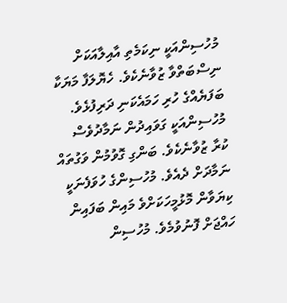މުހުސިންއަކީ ނިކަމެތި އާއިލާއަކަށް ނިސްބަތްވާ ޒުވާނެކެވެ. ހެޔޮލަފާ މަޔަކާ ބަފަޔެއްގެ ހުރި ހަމައެކަނި ދަރިފުޅެވެ. މުހުސިންއަކީ ގަވައިދުން ނަމާދުވެސް ކުރާ ޒުވާނެކެވެ. ބަންގި ގޮވުމުން ވަގުތައް ނަމާދަށް ދެއެވެ. މުހުސިންގެ ހުވަފެނަކީ ކިޔަވާން މޮޅުމީހަކަށްވެ މައިން ބަފައިން ހައްޖަށް ފޮނުވުމެވެ. މުހުސިން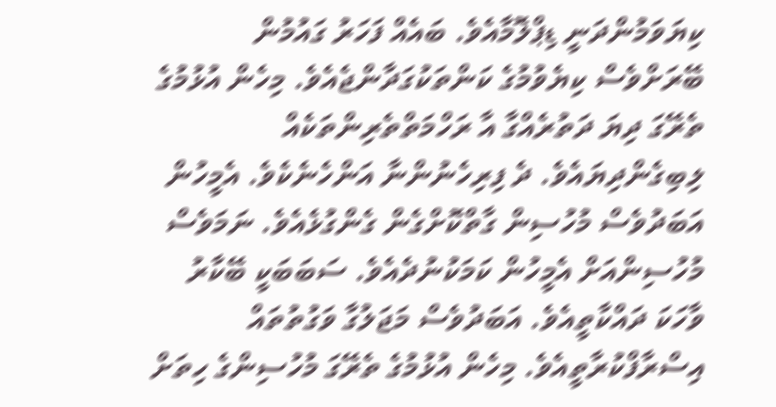ކިޔަވަމުންދަނީ ޑިޕްލޮމާއެވެ. ބައެއް ފަހަރު ގައުމުން ބޭރަށްވެސް ކިޔެވުމުގެ ކަންތަކުގަދާންޖެއެވެ. މިހެން އުޅުމުގެ ތެރޭގަ ދިޔަ ދަތުރެއްގާ އާ ރަހްމަތްތެރިންތަކެއް ލިބިގެންދިޔައެވެ. ދެ ފިރިހެނުންނާ އަންހެނެކެވެ. އެމީހުން އަބަދުވެސް މުހުސިން ގާތްކޮށްގެން ގެންގުޅެއެވެ. ނަމަވެސް މުހުސިންއަށް އެމީހުން ކަމަކުނުދެއެވެ. ސަބަބަކީ ބޭކާރު ވާހަކަ ދައްކާތީއެވެ. އަބަދުވެސް މަޖަލުގާ ވަގުތުތައް އިސްރާފްކުރާތީއެވެ. މިހެން އުޅުމުގެ ތެރޭގަ މުހުސިންގެ ހިތަށް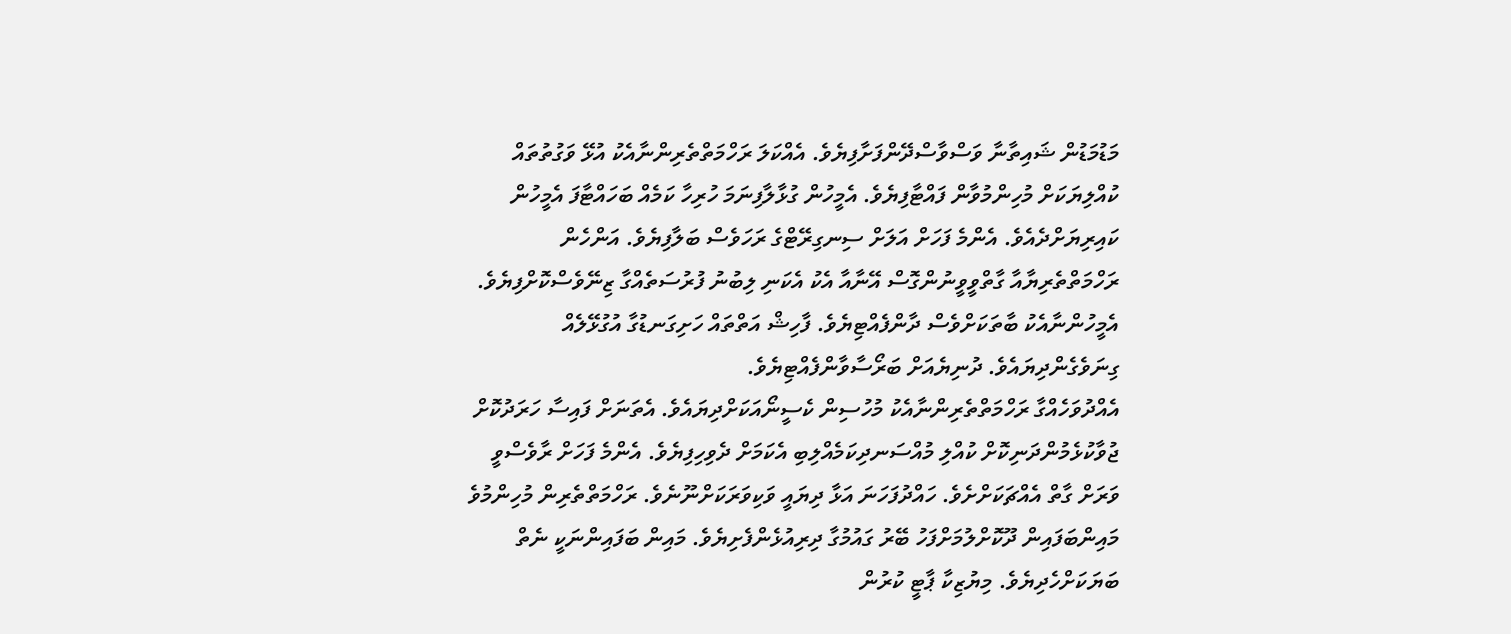މަޑުމަޑުން ޝައިތާނާ ވަސްވާސްދޭންފަށާފިޔެވެ. އެއްކަލަ ރަހްމަތްތެރިންނާއެކު އުޅޭ ވަގުތުތައް ކުއްލިޔަކަށް މުހިންމުވާން ފައްޓާފިޔެވެ. އެމީހުން ގުޅާލާފިނަމަ ހުރިހާ ކަމެއް ބަހައްޓާފަ އެމީހުން ކައިރިޔަށްދެއެވެ. އެންމެ ފަހަށް އަލަށް ސިނގިރޭޓްގެ ރަހަވެސް ބަލާފިޔެވެ. އަންހެން ރަހްމަތްތެރިޔާއާ ގާތްވީވީނުންގޮސް އޭނާއާ އެކު އެކަނި ލިބުނު ފުރުސަތެއްގާ ޒިނޭވެސްކޮށްފިޔެވެ. އެމީހުންނާއެކު ބާތަކަށްވެސް ދާންފެއްޓިޔެވެ. ފާހިޝް އަތްތައް ހަށިގަނޑުގާ އުގުޅޭލެއް ގިނަވެގެންދިޔައެވެ. ދުނިޔެއަށް ބަރޯސާވާންފެއްޓިޔެވެ.
އެއްދުވަހެއްގާ ރަހްމަތްތެރިންނާއެކު މުހުސިން ކެސީނޯއަކަށްދިޔައެވެ. އެތަނަށް ފައިސާ ހަރަދުކޮށް ޖުވާކުޅެމުންދަނިކޮށް ކުއްލި މުއްސަނދިކަމެއްލިބި އެކަމަށް ދެވިހިފިޔެވެ. އެންމެ ފަހަށް ރާވެސްވީ ވަރަށް ގާތް އެއްޗަކަށްށެވެ. ހައްދުފަހަނަ އަޅާ ދިޔައީ ވަކިވަރަކަށްނޫނެވެ. ރަހްމަތްތެރިން މުހިންމުވެ މައިންބަފައިން ދޫކޮށްލުމަށްފަހު ބޭރު ގައުމުގާ ދިރިއުޅެންފެށިޔެވެ. މައިން ބަފައިންނަކީ ނެތް ބަޔަކަށްހެދިޔެވެ. މިޔުޒިކާ ޕާޓީ ކުރުން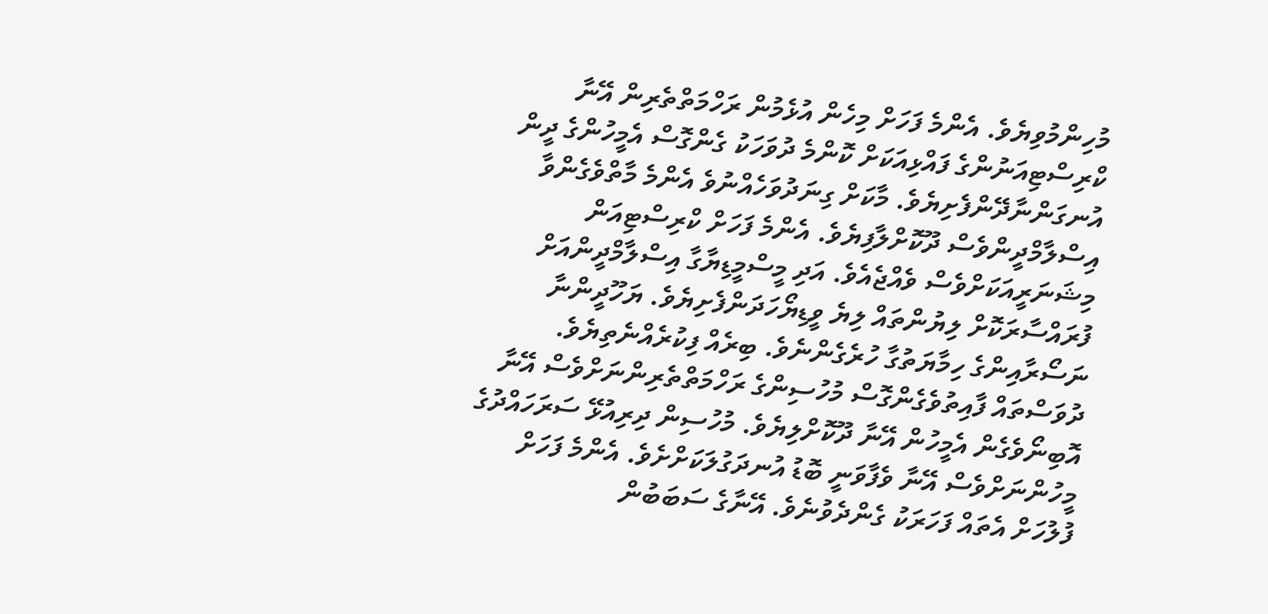މުހިންމުވިޔެވެ. އެންމެ ފަހަށް މިހެން އުޅެމުން ރަހްމަތްތެރިން އޭނާ ކްރިސްޓިއަނުންގެ ފައްޅިއަކަށް ކޮންމެ ދުވަހަކު ގެންގޮސް އެމީހުންގެ ދީން އުނގަންނާދޭންފެށިޔެވެ. މާކަށް ގިނަދުވަހެއްނުވެ އެންމެ މާތްވެގެންވާ އިސްލާމްދީންވެސް ދޫކޮށްލާފިޔެވެ. އެންމެ ފަހަށް ކްރިސްޓިއަން މިޝަނަރީއަކަށްވެސް ވެއްޖެއެވެ. އަދި މީސްމީޑިޔާގާ އިސްލާމްދީންއަށް ފުރައްސާރަކޮށް ލިޔުންތައް ލިޔެ ވީޑިޔޯހަދަންފެށިޔެވެ. ޔަހޫދީންނާ ނަސޯރާއިންގެ ހިމާޔަތުގާ ހުރެގެންނެވެ. ބިރެއް ފިކުރެއްނެތިޔެވެ.
ދުވަސްތައް ފާއިތުވެގެންގޮސް މުހުސިންގެ ރަހްމަތްތެރިންނަށްވެސް އޭނާ އޮބިނޯވެގެން އެމީހުން އޭނާ ދޫކޮށްލިޔެވެ. މުހުސިން ދިރިއުޅޭ ސަރަހައްދުގެ މީހުންނަށްވެސް އޭނާ ވެފާވަނީ ބޮޑު އުނދަގުލަކަށްށެވެ. އެންމެ ފަހަށް ފުލުހަށް އެތައް ފަހަރަކު ގެންދެވުނެވެ. އޭނާގެ ސަބަބުން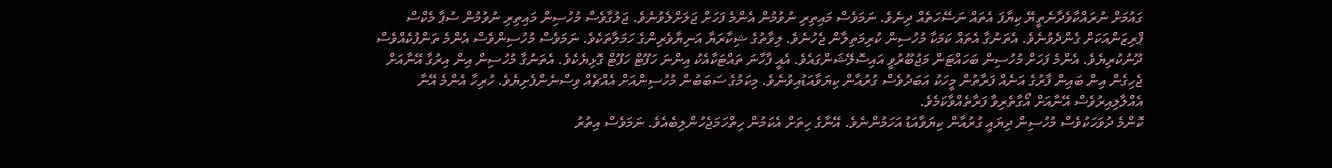ގައުމަށް ނުރައްކާވެދާނެތީޔޭ ކިޔާފަ އެތައް ނަސޭހަތެއް ދިނެވެ. ނަމަވެސް މައިތިރި ނުވުމުން އެންމެ ފަހަށް ޖަލަށްލެވުނެވެ. ޖަލުގާވެސް މުހުސިން މައިތިރި ނުވުމުން ސުޕާ މެކްސް ޕްރިޒަންއަކަށް ގެންދެވުނެވެ. އެތަނުގާ އެތައް ކަމަކާ މުހުސިން ކުރިމަތިލާން ޖެހުނެވެ. ލިވާތުގެ ޝިކާރަޔާ އަނިޔާވެރިންގެ ހަމަލާތަކެވެ. ނަމަވެސް މުހުސިންވެސް އެންމެ ތަންފުކެއްވެސް ދޫނުކުރިޔެވެ. އެންމެ ފަހަށް މުހުސިން ބަހައްޓަން މަޖުބޫރުވީ އައިސޮލޭޝަންގައެވެ. އެއީ ފާހާނަ ތައްޓަކާއެކު އިންނަ ހަފޫޓް ހަފޫޓް ގޮޅިޔެކެވެ. އެތަނުގާ މުހުސިން އިން އިރުގާ އޭނާއަށް ޖެހިގެން އިން ބައިން ފާރުގެ އަނެއް ފަރާތުން މީހަކު އަބަދުވެސް ގުރުއާން ކިޔަވާއަޑުއިވުނެވެ. މިކަމުގެ ސަބަބުން މުހުސިންއަށް އެއްޗެއް ވިސްނެންފެށިޔެވެ. ހުރިހާ އެންމެ އޭނާ އެއްލާލިއިރުވެސް އޭނާއަށް އޯގާތެރިވާ ފަރާތެއްވާކަމެވެ.
ކޮންމެ ދުވަހަކުވެސް މުހުސިން ދިޔައީ ގުރުއާން ކިޔަވާއަޑު އަހަމުންނެވެ. އޭނާގެ ހިތަށް އެކަމުން ހިތްހަމަޖެހުންލިބެއެވެ. ނަމަވެސް އިތުރު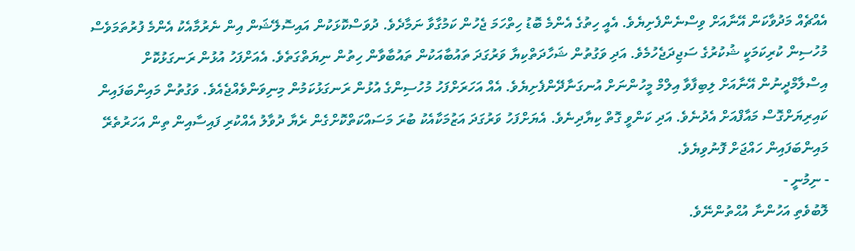އެއްޗެއް މަދުވާކަން އޭނާއަށް ވިސްނެންފެށިޔެވެ. އެއީ ހިތުގެ އެންމެ ބޮޑު ހިތްހަމަ ޖެހުން ކަމުގާވާ ނަމާދެވެ. ދުވަސްކޮޅަކުން އައިސޮލޭޝަން އިން ނެރުމާއެކު އެންމެ ފުރުތަމަވެސް މުހުސިން ކުރިކަމަކީ ޝުކުރުގެ ސަޖިދަޖެހުމެވެ. އަދި ވަގުތުން ޝަހާދަތްކިޔާ ވަރުގަދަ ތައުބާއަކުން ތައުބާވާން ހިތުން ނިޔަތްގަތެވެ. އެއަށްފަހު އުޅުން ރަނގަޅުކޮށް އިސްލާމްދީނުން އޭނާއަށް ލިބިފާވާ އިލްމް މީހުންނަށް އުނގަނާދޭންފެށިޔެވެ. އެއް އަހަރަށްފަހު މުހުސިންގެ އުޅުން ރަނގަޅުކަމުން މިނިވަންވެއްޖެއެވެ. ވަގުތުން މައިންބަފައިން ކައިރިޔަށްގޮސް މައާފްއަށް އެދުނެވެ. އަދި ކަންވީ ގޮތް ކިޔާދިނެވެ. އެޔަށްފަހު ވަރުގަދަ އަޒުމަކާއެކު ބުރަ މަސައްކަތްކޮށްގެން ރެޔާ ދުވާލު އެއްކުރި ފައިސާއިން ތިން އަހަރުތެރޭ މައިންބަފައިން ހައްޖަށް ފޮނުވިޔެވެ.
- ނިމުނީ -
ލޮބުވެތި އަހުންނާ އުޙްތުންނޭވެ.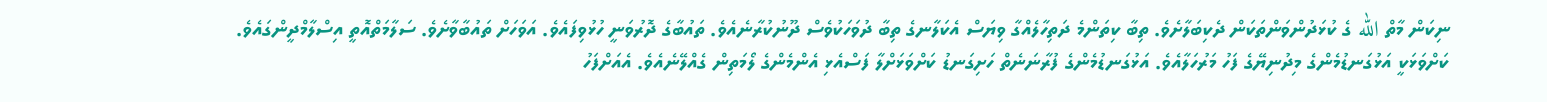ނިކަން މާތް الله ގެ ކުޅަދުންވަންތަކަން ދެކިބަލާށެވެ. ތިބާ ކިތަންމެ ދަތިހާލެއްގާ ވިޔަސް އެކަލާނގެ ތިބާ ދުވަހަކުވެސް ދޫނުކުރާނެއެވެ. ތައުބާގެ ދޮރުވަނީ ހުޅުވިފައެވެ. އަވަހަށް ތައުބާވާށެވެ. ސަލާމަތްއޮތީ އިސްލާމްދީންގައެވެ.
ކަށްވަޅަކީ އަޅުގަނޑުމެންގެ މިދުނިޔޭގެ ފަހު މަރުހަލާއެވެ. އަޅުގަނޑުމެންގެ ފުރާނަނެތް ހަށިގަނޑު ކަށްވަޅަށްލާ ފަސްއެޅި އެންމެންގެ ލޯމަތިން ގެއްލޭނެއެވެ. އެއަށްފަހު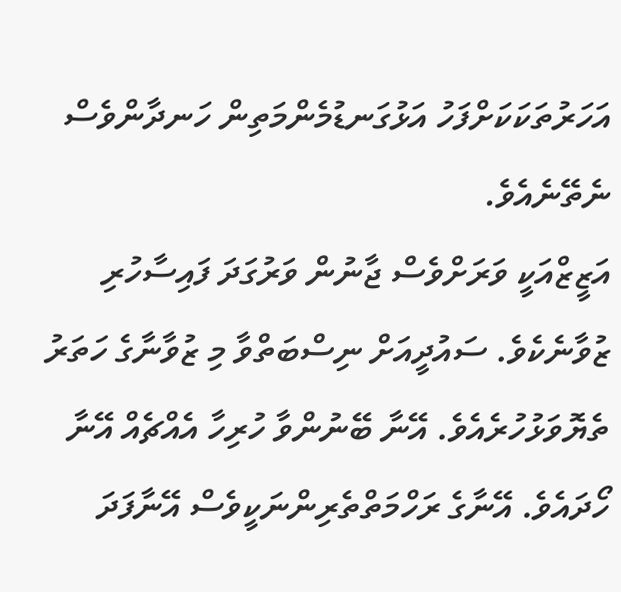އަހަރުތަކަކަށްފަހު އަޅުގަނޑުމެންމަތިން ހަނދާންވެސް ނެތޭނެއެވެ.
އަޒީޒްއަކީ ވަރަށްވެސް ޖާނުން ވަރުގަދަ ފައިސާހުރި ޒުވާނެކެވެ. ސައުދީއަށް ނިސްބަތްވާ މި ޒުވާނާގެ ހަތަރު ތެޔޮވަޅުހުރެއެވެ. އޭނާ ބޭނުންވާ ހުރިހާ އެއްޗެއް އޭނާ ހޯދައެވެ. އޭނާގެ ރަހްމަތްތެރިންނަކީވެސް އޭނާފަދަ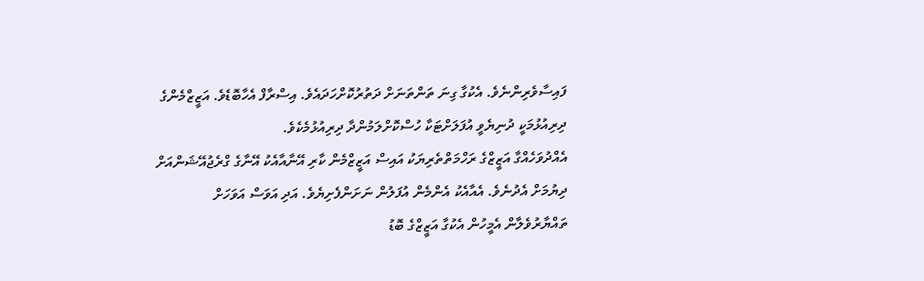ފައިސާވެރިންނެވެ. އެކުގާ ގިނަ ތަންތަނަށް ދަތުރުކޮށްހަދައެވެ. އިސްރާފް އެހާބޮޑެވެ. އަޒީޒްމެންގެ ދިރިއުޅުމަކީ ދުނިޔެވީ އުފަލަށްޓަކާ ހުސްކޮށްލަމުންދާ ދިރިއުޅުމެކެވެ.
އެއްދުވަހެއްގާ އަޒީޒްގެ ރަހްމަތްތެރިޔަކު އައިސް އަޒީޒްމެން ކާރި އޭނާއާއެކު އޭނާގެ ގްރެޖުއޭޝަންއަށް ދިޔުމަށް އެދުނެވެ. އެއާއެކު އެންމެން އުފަލުން ނަށަންފެށިޔެވެ. އަދި އަވަސް އަވަހަށް ތައްޔާރުވެލާން އެމީހުން އެކުގާ އަޒީޒްގެ ބޮޑު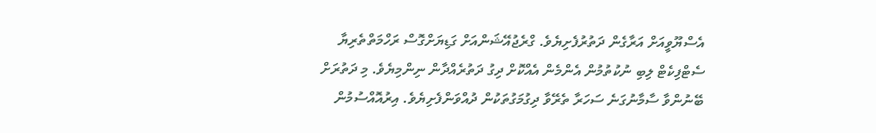އެސްޔޫވީއަށް އަރާގެން ދަތުރުފެށިޔެވެ. ގްރެޖުއޭޝަންއަށް ގަޑިޔަށްގޮސް ރަހްމަތްތެރިޔާ ސެޓްފިކެޓް ލިބި ނުކުތުމުން އެންމެން އެއްކޮށް ދިގު ދަތުރެއްދާން ނިންމިޔެވެ. މި ދަތުރަށް ބޭނުންވާ ސާމާނުގަނެ ސަހަރާ ތެރޭވާ ދިގުމަގުތަކުން ދުއްވަންފެށިޔެވެ. އިރުއޮއްސުމުން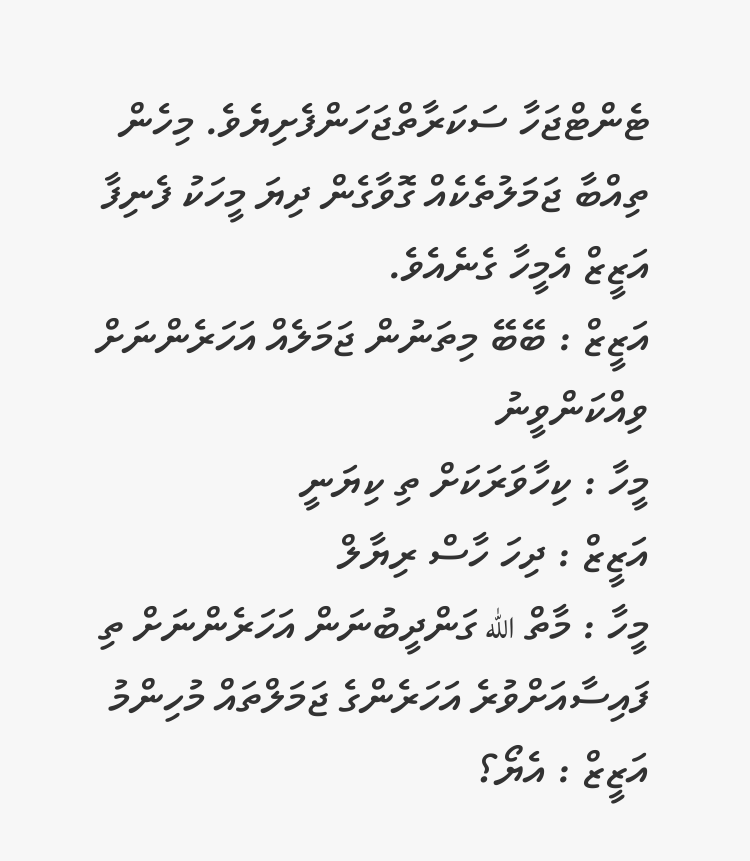ޓެންޓްޖަހާ ސަކަރާތްޖަހަންފެށިޔެވެ. މިހެން ތިއްބާ ޖަމަލުތެކެއް ގޮވާގެން ދިޔަ މީހަކު ފެނިފާ އަޒީޒް އެމީހާ ގެނެއެވެ.
އަޒީޒް : ބޭބޭ މިތަނުން ޖަމަލެއް އަހަރެންނަށް ވިއްކަންވީނު
މީހާ : ކިހާވަރަކަށް ތި ކިޔަނީ
އަޒީޒް : ދިހަ ހާސް ރިޔާލް
މީހާ : މާތް الله ގަންދީބުނަން އަހަރެންނަށް ތި ފައިސާއަށްވުރެ އަހަރެންގެ ޖަމަލްތައް މުހިންމު
އަޒީޒް : އެޔޯ؟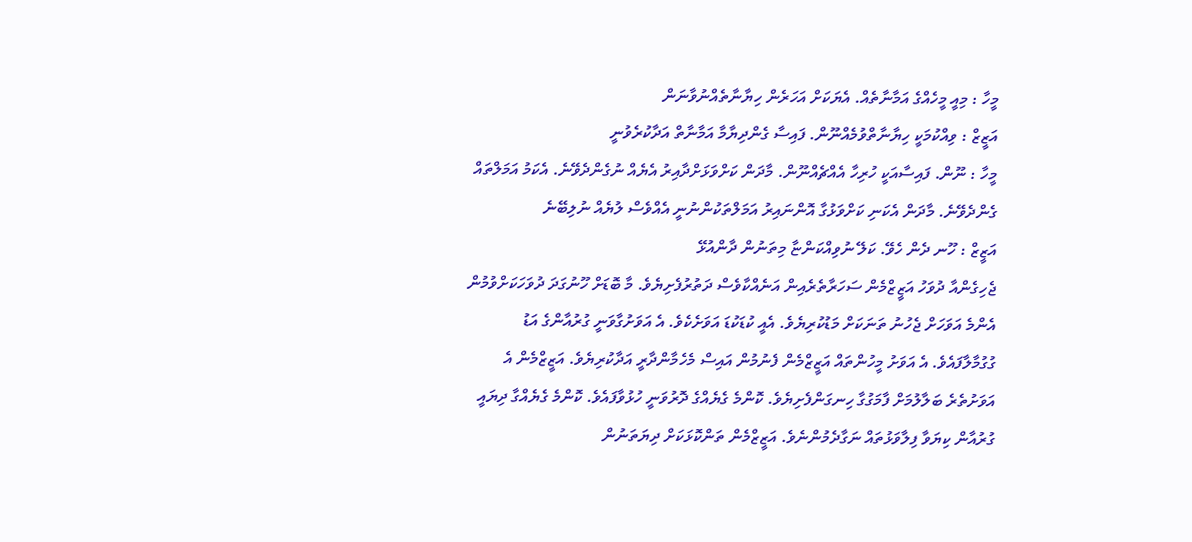މީހާ : މިއީ މީހެއްގެ އަމާނާތެއް. އެޔަކަށް އަހަރެން ހިޔާނާތެއްނުވާނަން
އަޒީޒް : ވިއްކުމަކީ ހިޔާނާތްވުމެއްނޫން. ފައިސާ ގެންދިޔާމާ އަމާނާތް އަދާކުރެވުނީ
މީހާ : ނޫން. ފައިސާއަކީ ހުރިހާ އެއްޗެއްނޫން. މާދަން ކަށްވަޅަށްދާއިރު އެޔެއް ނުގެންދެވޭނެ. އެކަމު އަމަލްތައް ގެންދެވޭނެ. މާދަން އެކަނި ކަށްވަޅުގާ އޮންނައިރު އަމަލްތަކުންނުނީ އެއްވެސް ލުޔެއް ނުލިބޭނެ
އަޒީޒް : ހޫނ ދެން ހެވޭ. ކަލޭ ނުވިއްކަންޏާ މިތަނުން ދާންއުޅޭ
ޖެހިގެންއާ ދުވަހު އަޒީޒްމެން ސަހަރާތެރެއިން އަނެއްކާވެސް ދަތުރުފެށިޔެވެ. މާ ބޮޑަށް ހޫނުގަދަ ދުވަހަކަށްވުމުން އެންމެ އަވަހަށް ޖެހުނު ތަނަކަށް މަޑުކުރިޔެވެ. އެއީ ކުޑަކުޑަ އަވަށެކެވެ. އެ އަވަށުގާވަނީ ގުރުއާންގެ އަޑު ގުގުމާލާފައެވެ. އެ އަވަށު މީހުންތައް އަޒީޒްމެން ފެނުމުން އައިސް މެހެމާންދާރީ އަދާކުރިޔެވެ. އަޒީޒްމެން އެ އަވަށުތެރެ ބަލާލުމަށް ފާމަގުގާ ހިނގަންފެށިޔެވެ. ކޮންމެ ގެޔެއްގެ ދޮރުވަނީ ހުޅުވާފައެވެ. ކޮންމެ ގެޔެއްގާ ދިޔައީ ގުރުއާން ކިޔަވާ ފިލާވަޅުތައް ނަގާދެމުންނެވެ. އަޒީޒްމެން ތަންކޮޅަކަށް ދިޔަތަނުން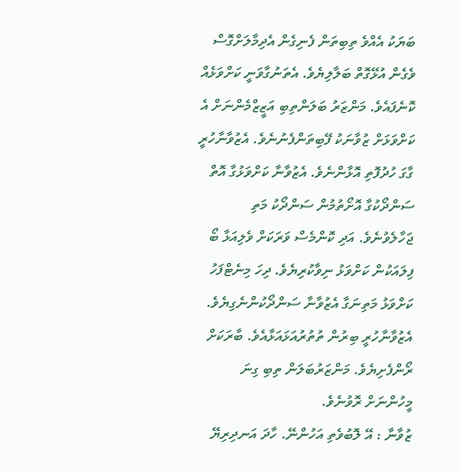ބަޔަކު އެއްވެ ތިބިތަން ފެނިގެން އެދިމާލަށްގޮސް ވެގެން އުޅޭގޮތް ބަލާލިޔެވެ. އެތަނުގާވަނީ ކަށްވަޅެއް ކޮނެފައެވެ. މަންޒަރު ބަލަންތިބި އަޒީޒްމެންނަށް އެ ކަށްވަޅަށް ޒުވާނަކު ފޭބިތަންފެނުނެވެ. އެޒުވާނާހުރީ ގާގަ ހުދުފޮތި އޮޅާންނެވެ. އެޒުވާނާ ކަށްވަޅުގާ އޮތް ސަންދޯކުގާ އޮށޯތުމުން ސަންދޯކު މަތި ޖަހާލެވުނެވެ. އަދި ކޮންމެސް ވަރަކަށް ވެލިއަޅާ ބޯ ފިލައަކުން ކަށްވަޅު ނިވާކުރިޔެވެ. ދިހަ މިނެޓްފަހު ކަށްވަޅު މަތިނަގާ އެޒުވާނާ ސަންދޯކުންނެގިޔެވެ. އެޒުވާނާހުރީ ބިރުން ތުތުރުއަޅައަޅާއެވެ. ބާރަކަށް ރޯންފެށިޔެވެ. މަންޒަރުބަލަން ތިބި ގިނަ މީހުންނަށް ރޮވުނެވެ.
ޒުވާނާ : އޭ ލޮބުވެތި އަހުންނޭ. ހާދަ އަނދިރިޔޭ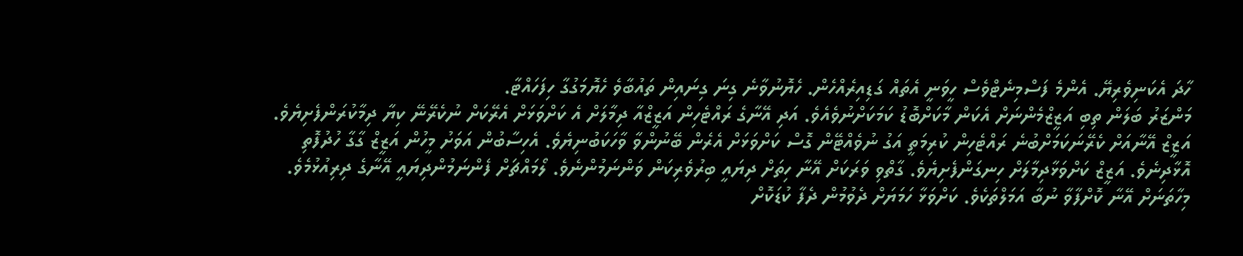ހާދަ އެކަނިވެރިޔޭ. އެންމެ ފަސްމިނެޓްވެސް ހީވަނީ އެތައް ގަޑިއިރެއްހެން. ހެޔޮނުވާނެ ގިނަ ގިނައިން ތައުބާވެ ހެޔޮމަގުގާ ހިފަހައްޓާ.
މަންޒަރު ބަލަން ތިބި އަޒީޒްމެންނަށް އެކަން މާކަށްބޮޑު ކަމަކަށްނުވެއެވެ. އަދި އޭނާގެ ރައްޓެހިން އަޒީޒްއާ ދިމާލަށް އެ ކަށްވަޅަށް އެރޭކަށް ނުކެރޭނޭ ކިޔާ ދިމާކުރަންފެށިޔެވެ. އަޒީޒް އޭނާއަށް ކެރޭނަކަމަށްބުނެ ރައްޓެހިން ކުރިމަތީ އަގު ނުވެއްޓޭން ގޮސް ކަށްވަޅަށް އެރެން ބޭނުންވާ ވާހަކަބުނިޔެވެ. އެހިސާބުން އަވަށު މީހުން އަޒީޒް ގާގާ ހުދުފޮތި އޮޅާދިނެވެ. އަޒީޒް ކަށްވަޅާދިމާލަށް ހިނގަންފެށިޔެވެ. ގާތްވި ވަރަކަށް އޭނާ ހިތަށް ދިޔައީ ބިރުވެރިކަން ވަންނަމުންނެވެ. ލޯމައްޗަށް ފެންނަމުންދިޔައީ އޭނާގެ ދިރިއުޅުމެވެ. މިހާތަނަށް އޭނާ ކޮށްފާވާ ނުބާ އަމަލްތަކެވެ. ކަށްވަޅާ ހަމަޔަށް ދެވުމުން ދެފާ ކުޑަކޮށް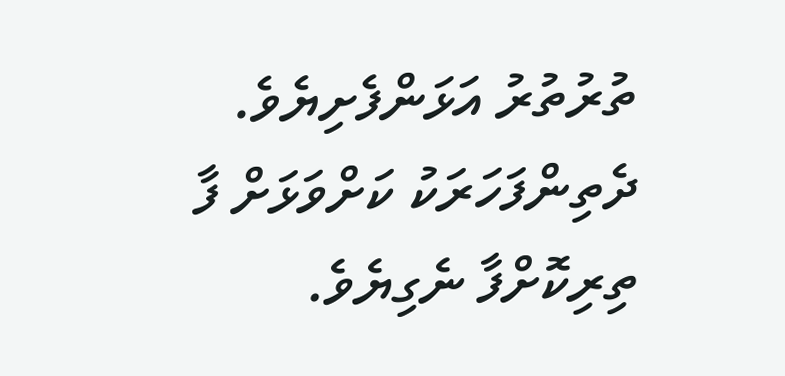ތުރުތުރު އަޅަންފެށިޔެވެ. ދެތިންފަހަރަކު ކަށްވަޅަށް ފާ ތިރިކޮށްފާ ނެގިޔެވެ.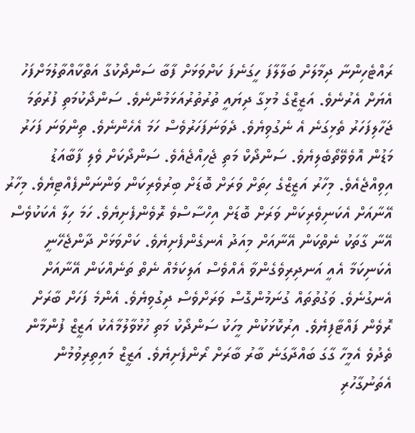ރައްޓެހިންނާ ދިމާލަށް ބަލާލާފަ ހީގަނެފަ ކަށްވަޅަށް ފާބާ ސަންދޯކުގާ އަތްކާއްތާލުމަށްފަހު އެޔަށް އެރުނެވެ. އަޒީޒްގެ މުޅިގާ ދިޔައީ ތުރުތުރުއަޅަމުންނެވެ. ސަންދޯކުމަތި ފުރުތަމަ ޖަހާލިފަހަރު ތެޅިގަނެ އެ ނެގުވިޔެވެ. ދެވަނަފަހަރުވެސް ހަމަ އެހެންނެވެ. ތިންވަނަ ފަހަރު މަޑުން އޮވެވޭތޯބެލިޔެވެ. ސަންދޯކް މަތި ޖެހިއްޖެއެވެ. ސަންދޯކަށް ވެލި ފާބާއަޑު އިވިއްޖެއެވެ. މިހާރު އަޒީޒްގެ ހިތަށް ވަރަށް ބޮޑަށް ބިރުވެރިކަން ވަންނަންފެއްޓިޔެވެ. މިހާރު އޭނާއަށް އެކަނިވެރިކަން ވަރަށް ބޮޑަށް އިހްސާސްވެ ރޮވެންފެށިޔެވެ. ހަމަ ހިލާ އެކަކުވެސް އޭނާ ގާތަކު ނެތްކަން އޭނާއަށް މިއަދު އެނގެންފެށިޔެވެ. ކަށްވަޅަށް ދާންޖެހޭނީ އެކަނިކަމާ އެއީ އަނދިރިވެގެންވާ އެއްވެސް އަލިކަމެއް ނެތް ތަނެއްކަން އޭނާއަށް އެނގުނެވެ. ވަގުތުތައް ގުނަމުންގޮސް ވަރަށްވެސް ދިގުވިޔެވެ. އެންމެ ފަހަށް ބާރަށް ރޮވެން ފައްޓާފިޔެވެ. އިރުކޮޅަކުން މީހަކު ސަންދޯކު މަތި ހުޅުވާލުމާއެކު އަޒީޒް ފުންމާން ތެދުވެ އެމީހާ ގާގަ ބައްދާގަނެ ބާރު ބާރަށް ރޯންފެށިޔެވެ. އަޒީޒް މައިތިރިވުމުން އެތަނުގާހުރި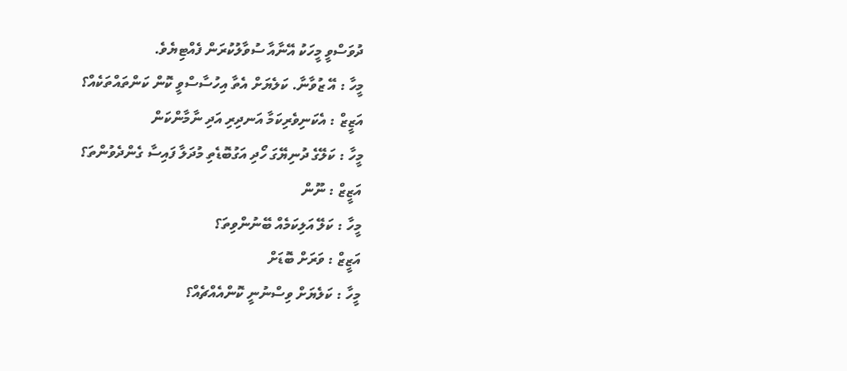ދުވަސްވީ މީހަކު އޭނާއާ ސުވާލުކުރަން ފެއްޓިޔެވެ.
މީހާ : އޭ ޒުވާނާ. ކަލެޔަށް އެތާ އިހުސާސްވީ ކޮން ކަންތައްތަކެއް؟
އަޒީޒް : އެކަނިވެރިކަމާ އަނދިރި އަދި ނާމާންކަން
މީހާ : ކަލޭގެ ދުނިޔޭގަ ހޯދި އަގުބޮޑެތި މުދަލާ ފައިސާ ގެންދެވުންތަ؟
އަޒީޒް : ނޫން
މީހާ : ކަލޭ އަލިކަމެއް ބޭނުންވިތަ؟
އަޒީޒް : ވަރަށް ބޮޑަށް
މީހާ : ކަލެޔަށް ވިސްނުނީ ކޮންއެއްޗެއް؟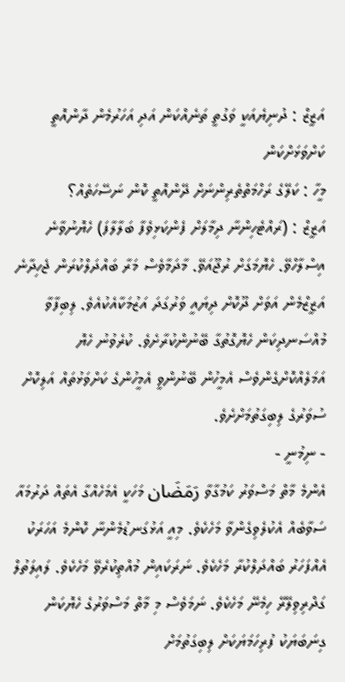އަޒީޒް : ދުނިޔެއަކީ ވަގުތީ ތަނެއްކަން އަދި އަހަރުމެން ދާންއޮތީ ކަށްވަޅަށްކަން
މީހާ : ކަލޭގެ ރަހްމަތްތެރިންނަށް ދޭންއޮތީ ކޮން ނަސޭހަތެއް؟
އަޒީޒް : (ރައްޓެހިންނާ ދިމާލަށް ފެންކަޅިވެފާ ބަލާލާފަ) ހެޔޮނުވާނެ އިސްލާހްވޭ. ހެޔޮމަގަށް ރުޖޫއަވޭ. މާދަމާވެސް މަރާ ބައްދަލްކުރަން ޖެހިދާނެ
އަޒީޒްމެން އަވަށް ދޫކޮށް ދިޔައީ ވަރުގަދަ އަޒުމަކާއެކުއެވެ. ލިބިފާވާ މުއްސަނދިކަން ހެޔޮގޮތުގާ ބޭނުންކުރާށެވެ. ކުރެވުނު ހެޔޮ އަމަލެއްކޮށްގެންވެސް އެމީހުން ބޭނުންވީ އެމީހުންގެ ކަށްވަޅުތައް އަލިކޮށް ސުވަރުގެ ލިބިގަތުމަށްށެވެ.
- ނިމުނީ -
އެންމެ މާތް މަސްވަރު ކަމުގާވާ رَمَضَان މަހަކީ އެމަހެއްގާ އެތައް ދަރުމައާ ސަވާބެއް އެކުލެވިގެންވާ މަހެކެވެ. މިއީ އަޅުގަނޑުމެންނާ ކޮންމެ އަހަރަކު އެއްފަހަރު ބައްދަލްކުރާ މަހެކެވެ. ނަރަކައިން މުއްތިކުރެވޭ މަހެކެވެ. ލައިލަތުލް ގަދްރިވިލޭރޭ ހިމެނޭ މަހެކެވެ. ނަމަވެސް މި މާތް މަސްވަރުގެ ހެޔޮކަން ގިނަބަޔަކު ފުރިހަމަޔަކަށް ލިބިގަތުމަށް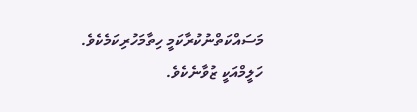މަސައްކަތްނުކުރާކަމީ ހިތާމަހުރިކަމެކެވެ.
ހަލީމްއަކީ ޒުވާނެކެވެ.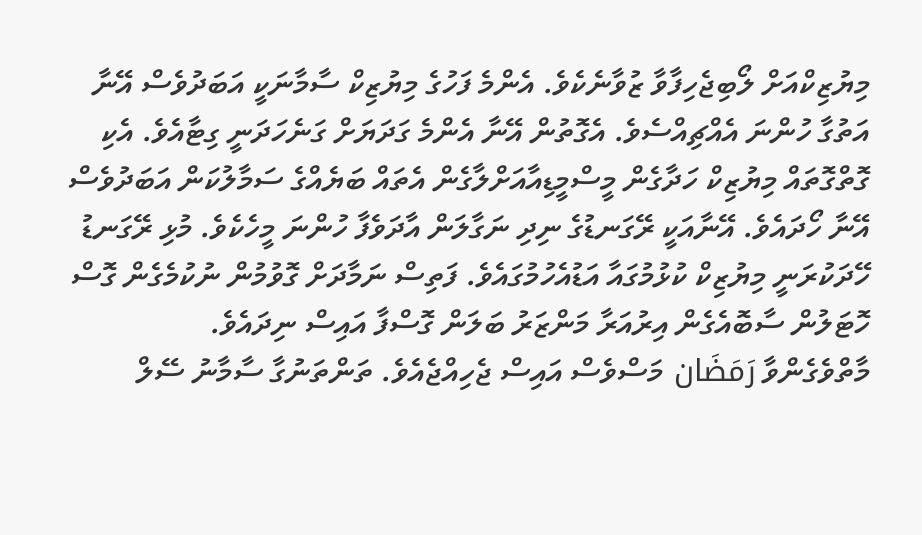މިޔުޒިކްއަށް ލޯބިޖެހިފާވާ ޒުވާނެކެވެ. އެންމެ ފަހުގެ މިޔުޒިކް ސާމާނަކީ އަބަދުވެސް އޭނާ އަތުގާ ހުންނަ އެއްޗިއްސެވެ. އެގޮތުން އޭނާ އެންމެ ގަދަޔަށް ގަނެހަދަނީ ގިޓާއެވެ. އެކި ގޮތްގޮތައް މިޔުޒިކް ހަދާގެން މީސްމީޑިއާއަށްލާގެން އެތައް ބަޔެއްގެ ސަމާލުކަން އަބަދުވެސް އޭނާ ހޯދައެވެ. އޭނާއަކީ ރޭގަނޑުގެ ނިދި ނަގާލަން އާދަވެފާ ހުންނަ މީހެކެވެ. މުޅި ރޭގަނޑު ހޭދަކުރަނީ މިޔުޒިކް ކުޅުމުގައާ އަޑުއެހުމުގައެވެ. ފަތިސް ނަމާދަށް ގޮވުމުން ނުކުމެގެން ގޮސް ހޮޓަލުން ސާބޮއެގެން އިރުއަރާ މަންޒަރު ބަލަން ގޮސްފާ އައިސް ނިދައެވެ.
މާތްވެގެންވާ رَمَضَان މަސްވެސް އައިސް ޖެހިއްޖެއެވެ. ތަންތަނުގާ ސާމާނު ސޭލް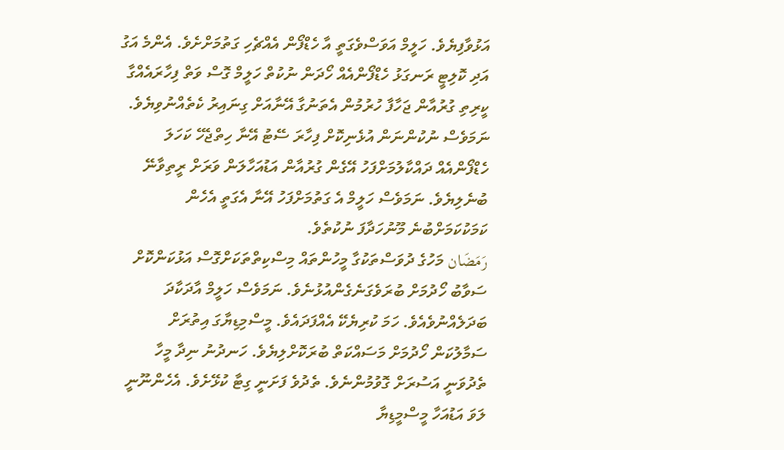އަޅުވާފިޔެވެ. ހަލީމް އަވަސްވެގަތީ އާ ހެޑްފޯން އެއްޗެހި ގަތުމަށްށެވެ. އެންމެ އަގު އަދި ކޮލިޓީ ރަނގަޅު ހެޑްފޯންއެއް ހޯދަން ނުކުތް ހަލީމް ގޮސް ވަތް ފިހާރައެއްގާ ކީރިތި ގުރުއާން ޖަހާފާ ހުރުމުން އެތަނުގާ އޭނާއަށް ގިނައިރު ކެތެއްނުވިޔެވެ. ނަމަވެސް ނުކުންނަން އުޅެނިކޮށް ފިހާރަ ސޭޓު އޭނާ ހިތްޖެހޭ ކަހަލަ ހެޑްފޯންއެއް ދައްކާލުމަށްފަހު އޭގެން ގުރުއާން އަޑުއަހާލަން ވަރަށް ރީތިވާނޭ ބުނެލިޔެވެ. ނަމަވެސް ހަލީމް އެ ގަތުމަށްފަހު އޭނާ އެގަތީ އެހެން ކަމަކުކަމަށްބުނެ މޫނުހަދާފަ ނުކުތެވެ.
رَمَضَان މަހުގެ ދުވަސްތަކުގާ މީހުންތައް މިސްކިތްތަކަށްގޮސް އަޅުކަންކޮށް ސަވާބު ހޯދުމަށް ބުރަވެގަނެގެންއުޅުނެވެ. ނަމަވެސް ހަލީމް އާދަކާދަ ބަދަލެއްނުވެއެވެ. ހަމަ ކުރިޔެކޭ އެއްފަދައެވެ. މީސްމިޑިޔާގަ އިތުރަށް ސަމާލުކަން ހޯދުމަށް މަސައްކަތް ބުރަކޮށްލިޔެވެ. ހަނދުނު ނިދާ މީހާ ތެދުވަނީ އަސުރަށް ގޮވުމުންނެވެ. ތެދުވެ ފަށަނީ ގިޓާ ކުޅޭށެވެ. އެހެންނޫނީ ލަވަ އަޑުއަހާ މީސްމީޑިޔާ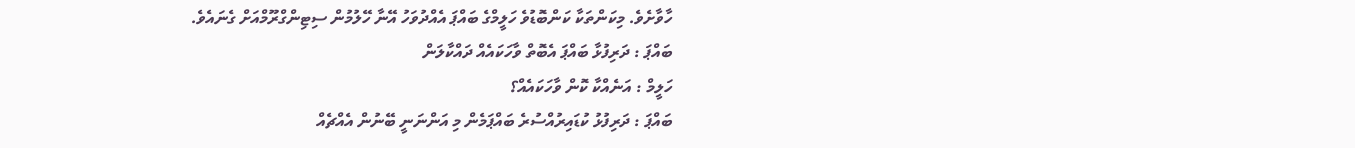ހާވާށެވެ. މިކަންތަކާ ކަންބޮޑުވެ ހަލީމްގެ ބައްޕަ އެއްދުވަހު އޭނާ ހޭލުމުން ސިޓިންގްރޫމްއަށް ގެނައެވެ.
ބައްޕަ : ދަރިފުޅާ ބައްޕަ އެބޮތް ވާހަކައެއް ދައްކާލަން
ހަލީމް : އަނެއްކާ ކޮން ވާހަކައެއް؟
ބައްޕަ : ދަރިފުޅު ކުޑައިރުއްސުރެ ބައްޕަމެން މި އަންނަނީ ބޭނުން އެއްޗެއް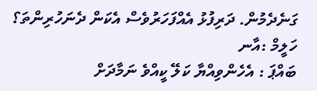ގަނެދެމުން. ދަރިފުޅު އެއްފަހަރުވެސް އެކަން ދެނަހުރިންތަ؟
ހަލީމް :އާނ
ބައްޕަ : އެހެންވިއްޔާ ކަލޭ ކީއްވެ ނަމާދަށް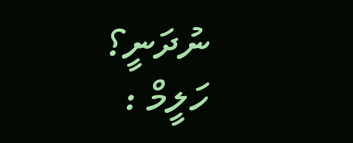ނުދަނީ؟
ހަލީމް :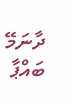ދާނަމޭ ބައްޕާ